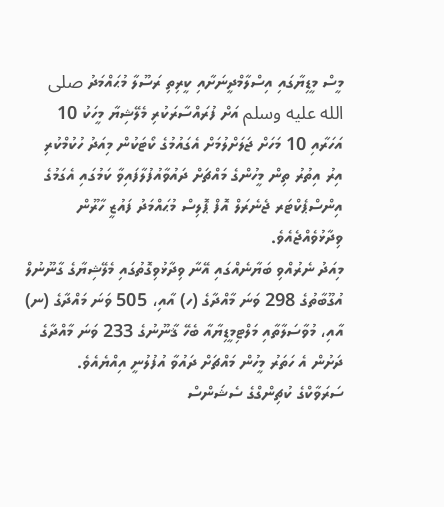މީސް މީޑިޔާގައި އިސްލާމްދީނަށާއި ކީރިތި ރަސޫލާ މުޙައްމަދު صلى الله عليه وسلم އަށް ފުރައްސާރަކުރި މެލޭޝިޔާ މީހަކު 10 އަހަރާއި 10 މަހަށް ޖަލަށްލުމަށް އެގައުމުގެ ކޯޓަކުން މިއަދު ހުކުމްކުރި އިރު އިތުރު ތިން މީހުންގެ މައްޗަށް ދައުވާއުފުލާފައިވާ ކަމުގައި އެގަމުގެ އިންސްޕެކްޓަރ ޖެނެރަލް އޮފް ޕޮލިސް މުޙައްމަދު ފައުޒީ ހާރޫން ވިދާޅުވެއްޖެއެވެ.
މިއަދު ނެރުއްވި ބަޔާނެއްގައި އޭނާ ވިދާޅުވިގޮތުގައި މެލޭޝިޔާގެ ގާނޫނުލް އުގޫބާތުގެ 298 ވަނަ މާއްދާގެ (ހ) އާއި، 505 ވަނަ މައްދާގެ (ނ) އާއި، މުވާސަލާތާއި މަލްޓިމީޑިޔާއާ ބެހޭ ޤާނޫނުގެ 233 ވަނަ މާއްދާގެ ދަށުން އެ ހަތަރު މީހުން މައްޗަށް ދައުވާ އުފުލުނީ އިއްޔެއެވެ.
ސަރަވާކްގެ ކުޗިންގްގެ ސެޝަންސް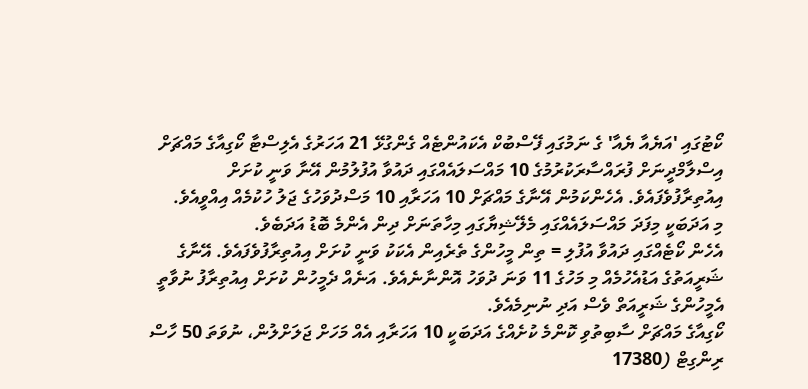ކޯޓުގައި 'އަޔެއާ ޔެއާ' ގެ ނަމުގައި ފޭސްބުކް އެކައުންޓެއް ގެންގުޅޭ 21 އަހަރުގެ އެލިސްޓާ ކޯގިއާގެ މައްޗަށް އިސްލާމްދީނަށް ފުރައްސާރަކުރުމުގެ 10 މައްސަލައެއްގައި ދައުވާ އުފުލުމުން އޭނާ ވަނީ ކުށަށް އިއުތިރާފުވެފައެވެ. އެހެންކަމުން އޭނާގެ މައްޗަށް 10 އަހަރާއި 10 މަސްދުވަހުގެ ޖަލު ހުކުމެއް އިއްވީއެވެ.
މި އަދަބަކީ މިފަދަ މައްސަލައެއްގައި މެލޭޝިޔާގައި މިހާތަނަށް ދިން އެންމެ ބޮޑު އަދަބެވެ.
އެހެން ކޯޓެއްގައި ދައުވާ އުފުލި = ތިން މީހުންގެ ތެރެއިން އެކަކު ވަނީ ކުށަށް އިއުތިރާފުވެފައެވެ. އޭނާގެ ޝަރީއަތުގެ އަޑުއެހުމެއް މި މަހުގެ 11 ވަނަ ދުވަހު އޮންނާނެއެވެ. އަނެއް ދެމީހުން ކުށަށް އިއުތިރާފު ނުވާތީ އެމީހުންގެ ޝަރީއަތް ވެސް އަދި ނުނިމެއެވެ.
ކޯގިއާގެ މައްޗަށް ސާބިތުވި ކޮންމެ ކުށެއްގެ އަދަބަކީ 10 އަހަރާއި އެއް މަހަށް ޖަލަށްލުން، ނުވަތަ 50 ހާސް ރިންގިޓް (17380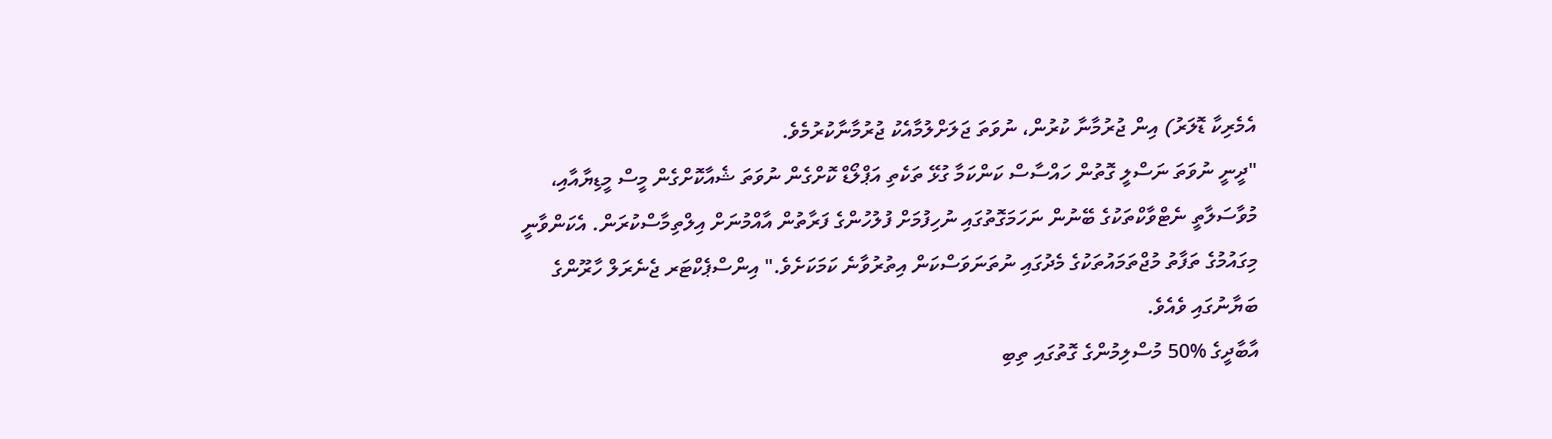އެމެރިކާ ޑޮލަރު) އިން ޖުރުމާނާ ކުރުން، ނުވަތަ ޖަލަށްލުމާއެކު ޖުރުމާނާކުރުމެވެ.
"ދީނީ ނުވަތަ ނަސްލީ ގޮތުން ހައްސާސް ކަންކަމާ ގުޅޭ ތަކެތި އަޕްލޯޑް ކޮށްގެން ނުވަތަ ޝެއާކޮށްގެން މީސް މީޑިޔާއާއި، މުވާސަލާތީ ނެޓްވާކްތަކުގެ ބޭނުން ނަހަމަގޮތުގައި ނުހިފުމަށް ފުލުހުންގެ ފަރާތުން އާއްމުނަށް އިލްތިމާސްކުރަން. އެކަންވާނީ މިގައުމުގެ ތަފާތު މުޖްތަމައުތަކުގެ މެދުގައި ނުތަނަވަސްކަން އިތުރުވާނެ ކަމަކަށެވެ." އިންސްޕެކްޓަރ ޖެނެރަލް ހާރޫންގެ ބަޔާނުގައި ވެއެވެ.
އާބާދީގެ %50 މުސްލިމުންގެ ގޮތުގައި ތިބި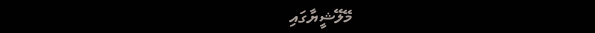މޭލޭޝީޔާގައި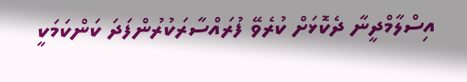އިސްލާމްދީނާ ދެކޮޅަށް ކުރެވޭ ފުރައްސާރަކުރުންފަދަ ކަންކަމަކީ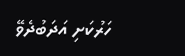ހަރުކަށި އަދަބުދެވޭ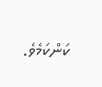ކަންކަމެވެ.